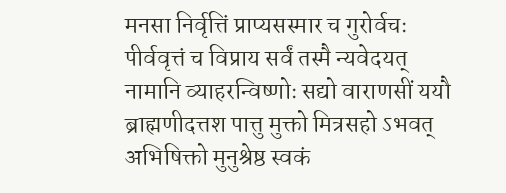मनसा निर्वृत्तिं प्राप्यसस्मार च गुरोर्वचः
पीर्ववृत्तं च विप्राय सर्वं तस्मै न्यवेदयत्
नामानि व्याहरन्विष्णोः सद्यो वाराणसीं ययौ
ब्राह्मणीदत्तश पात्तु मुक्तो मित्रसहो ऽभवत्
अभिषिक्तो मुनुश्रेष्ठ स्वकं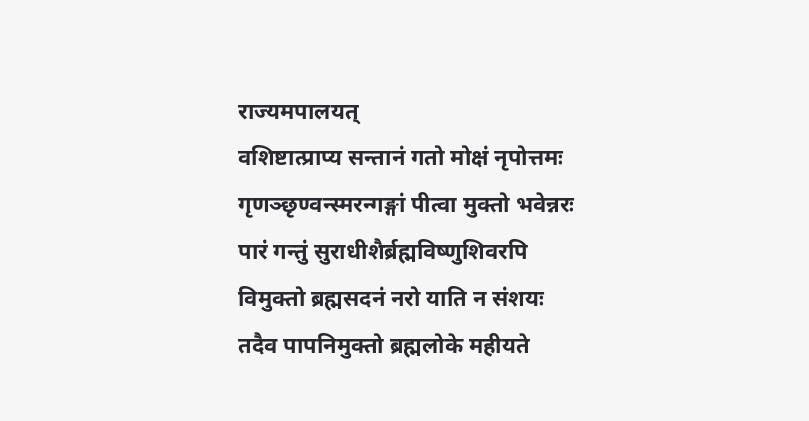राज्यमपालयत्
वशिष्टात्प्राप्य सन्तानं गतो मोक्षं नृपोत्तमः
गृणञ्छृण्वन्स्मरन्गङ्गां पीत्वा मुक्तो भवेन्नरः
पारं गन्तुं सुराधीशैर्ब्रह्मविष्णुशिवरपि
विमुक्तो ब्रह्मसदनं नरो याति न संशयः
तदैव पापनिमुक्तो ब्रह्मलोके महीयते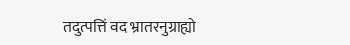तदुत्पत्तिं वद भ्रातरनुग्राह्यो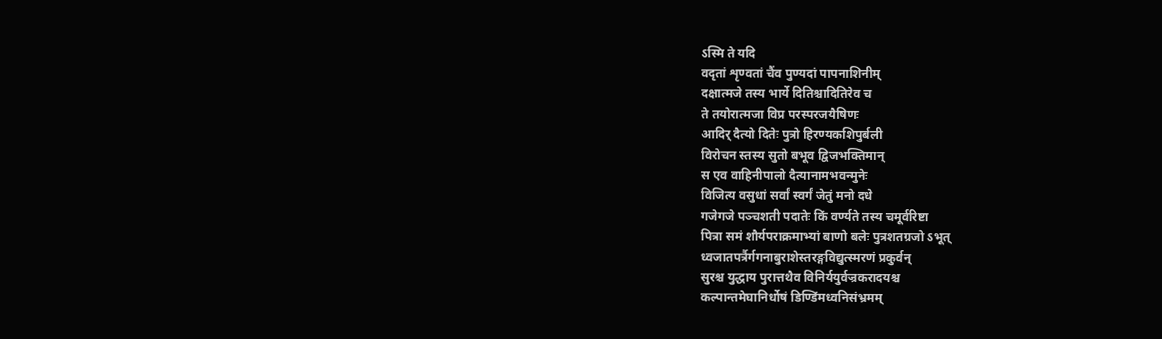ऽस्मि ते यदि
वदृतां शृण्वतां चैंव पुण्यदां पापनाशिनीम्
दक्षात्मजे तस्य भार्ये दितिश्चादितिरेव च
ते तयोरात्मजा विप्र परस्परजयैषिणः
आदिर् दैत्यो दितेः पुत्रो हिरण्यकशिपुर्बली
विरोचन स्तस्य सुतो बभूव द्विजभक्तिमान्
स एव वाहिनीपालो दैत्यानामभवन्मुनेः
विजित्य वसुधां सर्वां स्वर्गं जेतुं मनो दधे
गजेगजे पञ्चशती पदातेः किं वर्ण्यते तस्य चमूर्वरिष्टा
पित्रा समं शौर्यपराक्रमाभ्यां बाणो बलेः पुत्रशतग्रजो ऽभूत्
ध्वजातपर्त्रैर्गगनाबुराशेस्तरङ्गविद्युत्स्मरणं प्रकुर्वन्
सुरश्च युद्धाय पुरात्तथैव विनिर्ययुर्वज्रकरादयश्च
कल्पान्तमेघानिर्धोषं डिण्डिंमध्वनिसंभ्रमम्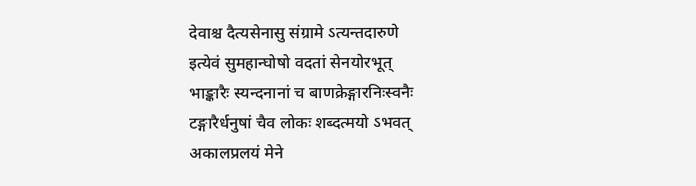देवाश्च दैत्यसेनासु संग्रामे ऽत्यन्तदारुणे
इत्येवं सुमहान्घोषो वदतां सेनयोरभूत्
भाङ्कारैः स्यन्दनानां च बाणक्रेङ्गारनिःस्वनैः
टङ्गारैर्धनुषां चैव लोकः शब्दत्मयो ऽभवत्
अकालप्रलयं मेने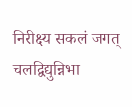निरीक्ष्य सकलं जगत्
चलद्विद्युन्निभा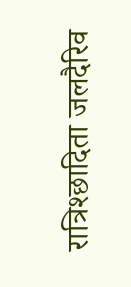रात्रिश्छादिता जलदैरिव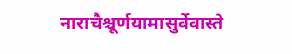नाराचैश्चूर्णयामासुर्वेवास्ते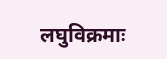लघुविक्रमाः